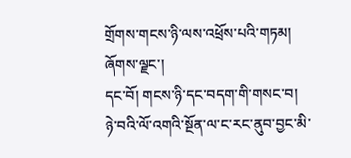གྲོགས་གངས་ཉི་ལས་འཕྲོས་པའི་གཏམ།
ཞོགས་ལྗང་།
དང་བོ། གངས་ཉི་དང་བདག་གི་གསང་བ།
ཉེ་བའི་ལོ་འགའི་སྔོན་ལ་ང་རང་ནུབ་བྱང་མི་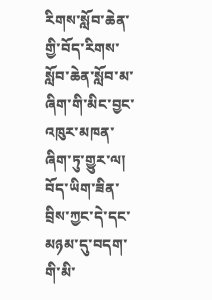རིགས་སློབ་ཆེན་གྱི་བོད་རིགས་སློབ་ཆེན་སློབ་མ་ཞིག་གི་མིང་བྱང་འཁུར་མཁན་ཞིག་ཏུ་གྱུར་ལ། བོད་ཡིག་ཟིན་བྲིས་ཀྱང་དེ་དང་མཉམ་དུ་བདག་གི་མི་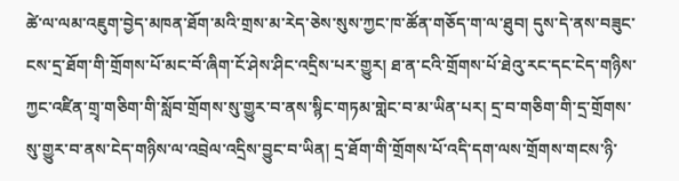ཚེ་ལ་ལམ་འཇུག་བྱེད་མཁན་ཐོག་མའི་གྲས་མ་རེད་ཅེས་སུས་ཀྱང་ཁ་ཚོན་གཅོད་ག་ལ་ཐུབ། དུས་དེ་ནས་བཟུང་ངས་དྲ་ཐོག་གི་གྲོགས་པོ་མང་བོ་ཞིག་ངོ་ཤེས་ཤིང་འདྲིས་པར་གྱུར། ཐ་ན་ངའི་གྲོགས་པོ་ཐེའུ་རང་དང་ངེད་གཉིས་ཀྱང་འཛིན་གྲྭ་གཅིག་གི་སློབ་གྲོགས་སུ་གྱུར་བ་ནས་སྙིང་གཏམ་གླེང་བ་མ་ཡིན་པར། དྲ་བ་གཅིག་གི་དྲ་གྲོགས་སུ་གྱུར་བ་ནས་ངེད་གཉིས་ལ་འབྲེལ་འདྲིས་བྱུང་བ་ཡིན། དྲ་ཐོག་གི་གྲོགས་པོ་འདི་དག་ལས་གྲོགས་གངས་ཉི་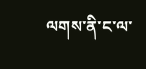ལགས་ནི་ང་ལ་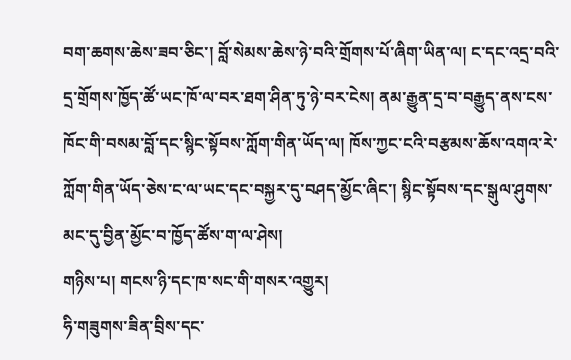བག་ཆགས་ཆེས་ཟབ་ཅིང་། བློ་སེམས་ཆེས་ཉེ་བའི་གྲོགས་པོ་ཞིག་ཡིན་ལ། ང་དང་འདྲ་བའི་དྲ་གྲོགས་ཁྱོད་ཚོ་ཡང་ཁོ་ལ་བར་ཐག་ཤིན་ཏུ་ཉེ་བར་ངེས། ནམ་རྒྱུན་དྲ་བ་བརྒྱུད་ནས་ངས་ཁོང་གི་བསམ་བློ་དང་སྙིང་སྟོབས་ཀློག་གིན་ཡོད་ལ། ཁོས་ཀྱང་ངའི་བརྩམས་ཆོས་འགའ་རེ་ཀློག་གིན་ཡོད་ཅེས་ང་ལ་ཡང་དང་བསྐྱར་དུ་བཤད་མྱོང་ཞིང་། སྙིང་སྟོབས་དང་སྒུལ་ཤུགས་མང་དུ་བྱིན་མྱོང་བ་ཁྱོད་ཚོས་ག་ལ་ཤེས།
གཉིས་པ། གངས་ཉི་དང་ཁ་སང་གི་གསར་འགྱུར།
ཧི་གཟུགས་ཟིན་བྲིས་དང་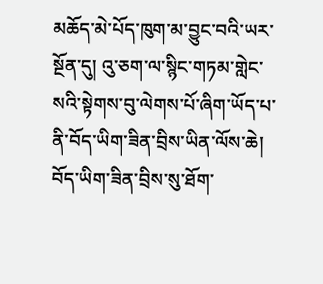མཆོད་མེ་པོད་ཁུག་མ་བྱུང་བའི་ཡར་སྔོན་དུ། འུ་ཅག་ལ་སྙིང་གཏམ་གླེང་སའི་སྟེགས་བུ་ལེགས་པོ་ཞིག་ཡོད་པ་ནི་བོད་ཡིག་ཟིན་བྲིས་ཡིན་ལོས་ཆེ། བོད་ཡིག་ཟིན་བྲིས་སུ་ཐོག་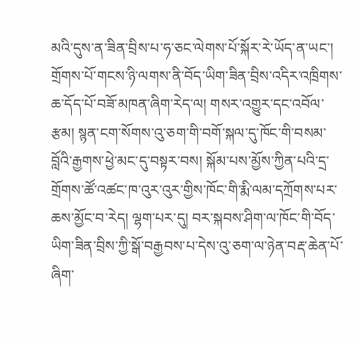མའི་དུས་ན་ཟིན་བྲིས་པ་ཧ་ཅང་ལེགས་པོ་སྐོར་རེ་ཡོད་ན་ཡང་། གྲོགས་པོ་གངས་ཉི་ལགས་ནི་བོད་ཡིག་ཟིན་བྲིས་འདིར་འཁྲིགས་ཆ་དོད་པོ་བཟོ་མཁན་ཞིག་རེད་ལ། གསར་འགྱུར་དང་འབོལ་རྩམ། སྙན་ངག་སོགས་འུ་ཅག་གི་བགོ་སྐལ་དུ་ཁོང་གི་བསམ་བློའི་རྒྱགས་ཕྱེ་མང་དུ་བསྟར་བས། སྐོམ་པས་མྱོས་ཀྱིན་པའི་དྲ་གྲོགས་ཚོ་འཚང་ཁ་འུར་འུར་གྱིས་ཁོང་གི་རྨི་ལམ་དཀྲོགས་པར་ཆས་མྱོང་བ་རེད། ལྷག་པར་དུ། བར་སྐབས་ཤིག་ལ་ཁོང་གི་བོད་ཡིག་ཟིན་བྲིས་ཀྱི་སྒོ་བརྒྱབས་པ་དེས་འུ་ཅག་ལ་ཉེན་བརྡ་ཆེན་པོ་ཞིག་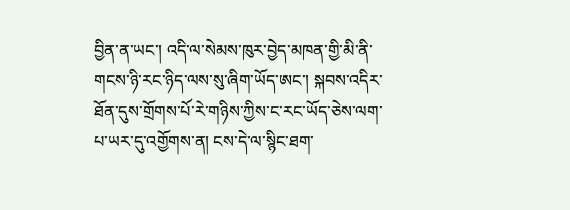བྱིན་ན་ཡང་། འདི་ལ་སེམས་ཁུར་བྱེད་མཁན་གྱི་མི་ནི་གངས་ཉི་རང་ཉིད་ལས་སུ་ཞིག་ཡོད་ཨང་། སྐབས་འདིར་ཐོན་དུས་གྲོགས་པོ་རེ་གཉིས་ཀྱིས་ང་རང་ཡོད་ཅེས་ལག་པ་ཡར་དུ་འགྱོགས་ན། ངས་དེ་ལ་སྙིང་ཐག་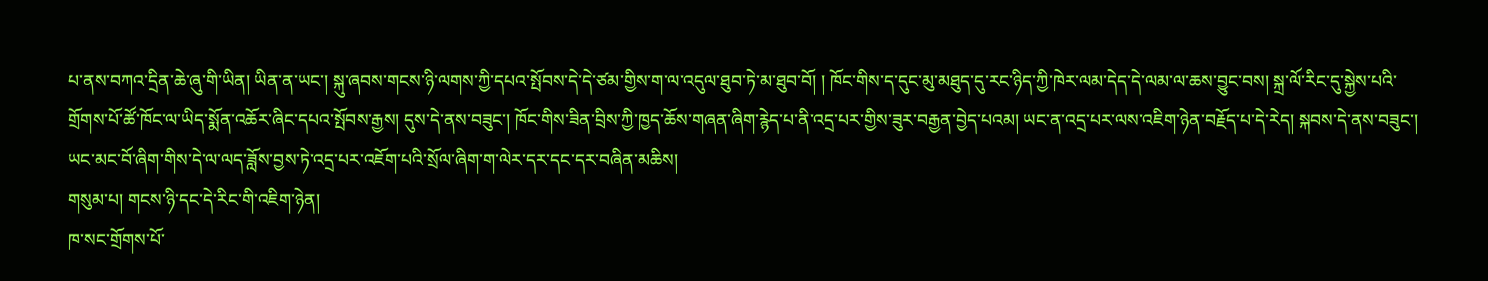པ་ནས་བཀའ་དྲིན་ཆེ་ཞུ་གི་ཡིན། ཡིན་ན་ཡང་། སྐུ་ཞབས་གངས་ཉི་ལགས་ཀྱི་དཔའ་སྤོབས་དེ་དེ་ཙམ་གྱིས་ག་ལ་འདུལ་ཐུབ་ཏེ་མ་ཐུབ་བོ། ། ཁོང་གིས་ད་དུང་མུ་མཐུད་དུ་རང་ཉིད་ཀྱི་ཁེར་ལམ་དེད་དེ་ལམ་ལ་ཆས་བྱུང་བས། སྐྲ་ལོ་རིང་དུ་སྐྱེས་པའི་གྲོགས་པོ་ཚོ་ཁོང་ལ་ཡིད་སྨོན་འཆོར་ཞིང་དཔའ་སྤོབས་རྒྱས། དུས་དེ་ནས་བཟུང་། ཁོང་གིས་ཟིན་བྲིས་ཀྱི་ཁྱད་ཆོས་གཞན་ཞིག་རྙེད་པ་ནི་འདྲ་པར་གྱིས་ཟུར་བརྒྱན་བྱེད་པའམ། ཡང་ན་འདྲ་པར་ལས་འཇིག་ཉེན་བརྗོད་པ་དེ་རེད། སྐབས་དེ་ནས་བཟུང་། ཡང་མང་བོ་ཞིག་གིས་དེ་ལ་ལད་ཟློས་བྱས་ཏེ་འདྲ་པར་འཇོག་པའི་སྲོལ་ཞིག་ག་ལེར་དར་དང་དར་བཞིན་མཆིས།
གསུམ་པ། གངས་ཉི་དང་དེ་རིང་གི་འཇིག་ཉེན།
ཁ་སང་གྲོགས་པོ་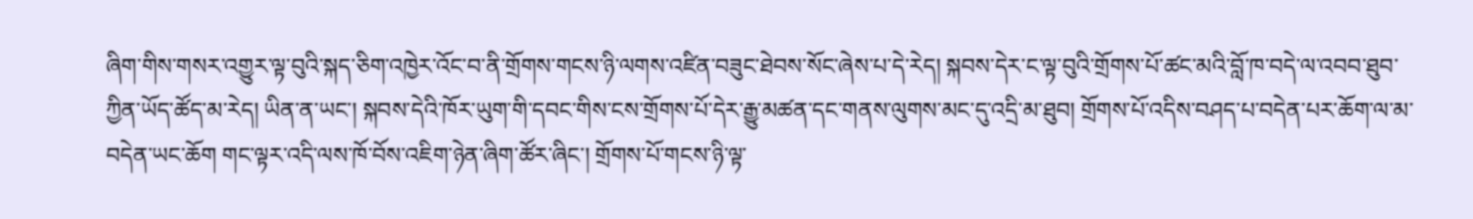ཞིག་གིས་གསར་འགྱུར་ལྟ་བུའི་སྐད་ཅིག་འཁྱེར་འོང་བ་ནི་གྲོགས་གངས་ཉི་ལགས་འཛིན་བཟུང་ཐེབས་སོང་ཞེས་པ་དེ་རེད། སྐབས་དེར་ང་ལྟ་བུའི་གྲོགས་པོ་ཚང་མའི་བློ་ཁ་བདེ་ལ་འབབ་ཐུབ་ཀྱིན་ཡོད་ཚོད་མ་རེད། ཡིན་ན་ཡང་། སྐབས་དེའི་ཁོར་ཡུག་གི་དབང་གིས་ངས་གྲོགས་པོ་དེར་རྒྱུ་མཚན་དང་གནས་ལུགས་མང་དུ་འདྲི་མ་ཐུབ། གྲོགས་པོ་འདིས་བཤད་པ་བདེན་པར་ཆོག་ལ་མ་བདེན་ཡང་ཆོག གང་ལྟར་འདི་ལས་ཁོ་བོས་འཇིག་ཉེན་ཞིག་ཚོར་ཞིང་། གྲོགས་པོ་གངས་ཉི་ལྟ་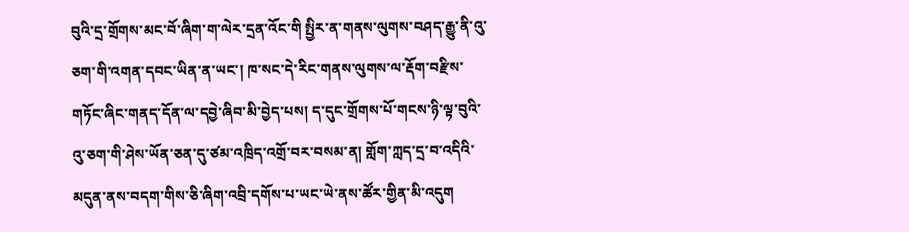བུའི་དྲ་གྲོགས་མང་བོ་ཞིག་ག་ལེར་དྲན་འོང་གི སྤྱིར་ན་གནས་ལུགས་བཤད་རྒྱུ་ནི་འུ་ཅག་གི་འགན་དབང་ཡིན་ན་ཡང་། ཁ་སང་དེ་རིང་གནས་ལུགས་ལ་རྡོག་བརྫིས་གཏོང་ཞིང་གནད་དོན་ལ་དབྱེ་ཞིབ་མི་བྱེད་པས། ད་དུང་གྲོགས་པོ་གངས་ཉི་ལྟ་བུའི་འུ་ཅག་གི་ཤེས་ཡོན་ཅན་དུ་ཙམ་འཁྲིད་འགྲོ་བར་བསམ་ན། གློག་ཀླད་དྲ་བ་འདིའི་མདུན་ནས་བདག་གིས་ཅི་ཞིག་འབྲི་དགོས་པ་ཡང་ཡེ་ནས་ཚོར་གྱིན་མི་འདུག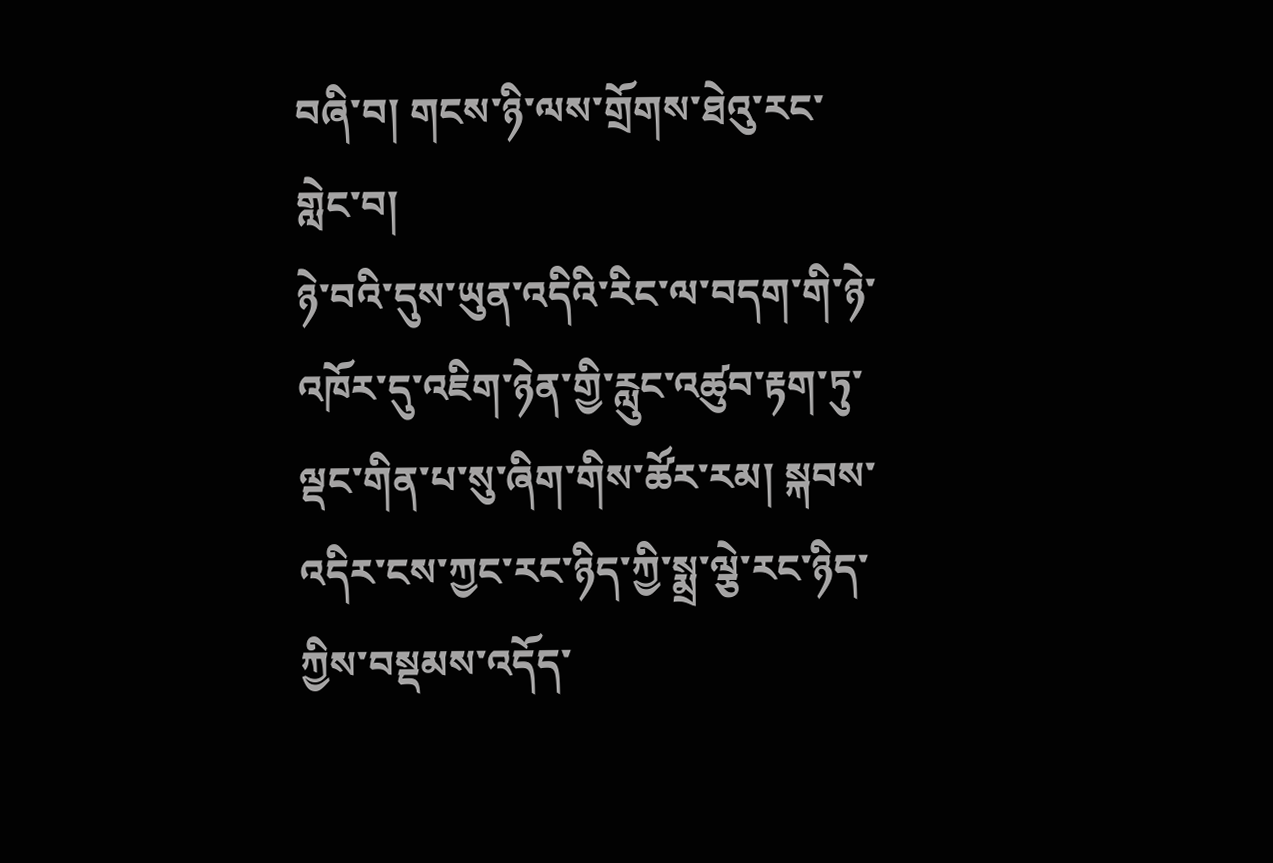བཞི་བ། གངས་ཉི་ལས་གྲོགས་ཐེའུ་རང་གླེང་བ།
ཉེ་བའི་དུས་ཡུན་འདིའི་རིང་ལ་བདག་གི་ཉེ་འཁོར་དུ་འཇིག་ཉེན་གྱི་རླུང་འཚུབ་རྟག་ཏུ་ལྡང་གིན་པ་སུ་ཞིག་གིས་ཚོར་རམ། སྐབས་འདིར་ངས་ཀྱང་རང་ཉིད་ཀྱི་སྨྲ་ལྕེ་རང་ཉིད་ཀྱིས་བསྡམས་འདོད་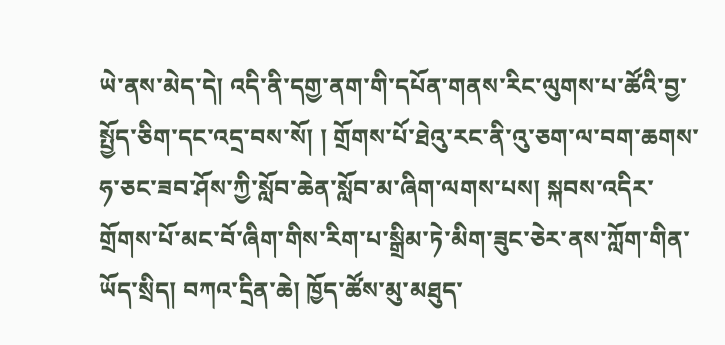ཡེ་ནས་མེད་དེ། འདི་ནི་དགྱ་ནག་གི་དཔོན་གནས་རིང་ལུགས་པ་ཚོའི་བྱ་སྤྱོད་ཅིག་དང་འདྲ་བས་སོ། ། གྲོགས་པོ་ཐེའུ་རང་ནི་འུ་ཅག་ལ་བག་ཆགས་ཧ་ཅང་ཟབ་ཤོས་ཀྱི་སློབ་ཆེན་སློབ་མ་ཞིག་ལགས་པས། སྐབས་འདིར་གྲོགས་པོ་མང་བོ་ཞིག་གིས་རིག་པ་སྒྲིམ་ཏེ་མིག་ཟུང་ཅེར་ནས་ཀློག་གིན་ཡོད་སྲིད། བཀའ་དྲིན་ཆེ། ཁྱོད་ཚོས་མུ་མཐུད་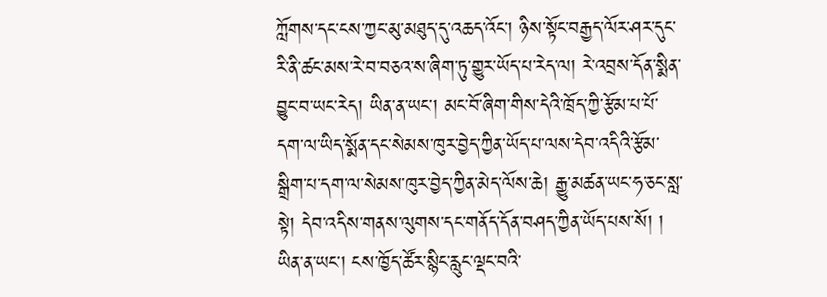ཀློགས་དང་ངས་ཀྱང་མུ་མཐུད་དུ་འཆད་འོང་། ཉིས་སྟོང་བརྒྱད་ལོར་ཤར་དུང་རི་ནི་ཚང་མས་རེ་བ་བཅའ་ས་ཞིག་ཏུ་གྱུར་ཡོད་པ་རེད་ལ། རེ་འབྲས་དོན་སྨིན་བྱུང་བ་ཡང་རེད། ཡིན་ན་ཡང་། མང་བོ་ཞིག་གིས་དེའི་ཁྲོད་ཀྱི་རྩོམ་པ་པོ་དག་ལ་ཡིད་སྨོན་དང་སེམས་ཁུར་བྱེད་ཀྱིན་ཡོད་པ་ལས་དེབ་འདིའི་རྩོམ་སྒྲིག་པ་དག་ལ་སེམས་ཁུར་བྱེད་ཀྱིན་མེད་ལོས་ཆེ། རྒྱུ་མཚན་ཡང་ཧ་ཅང་སླ་སྟེ། དེབ་འདིས་གནས་ལུགས་དང་གནོད་དོན་བཤད་ཀྱིན་ཡོད་པས་སོ། ། ཡིན་ན་ཡང་། ངས་ཁྱོད་ཚོར་སྙིང་རླུང་ལྡང་བའི་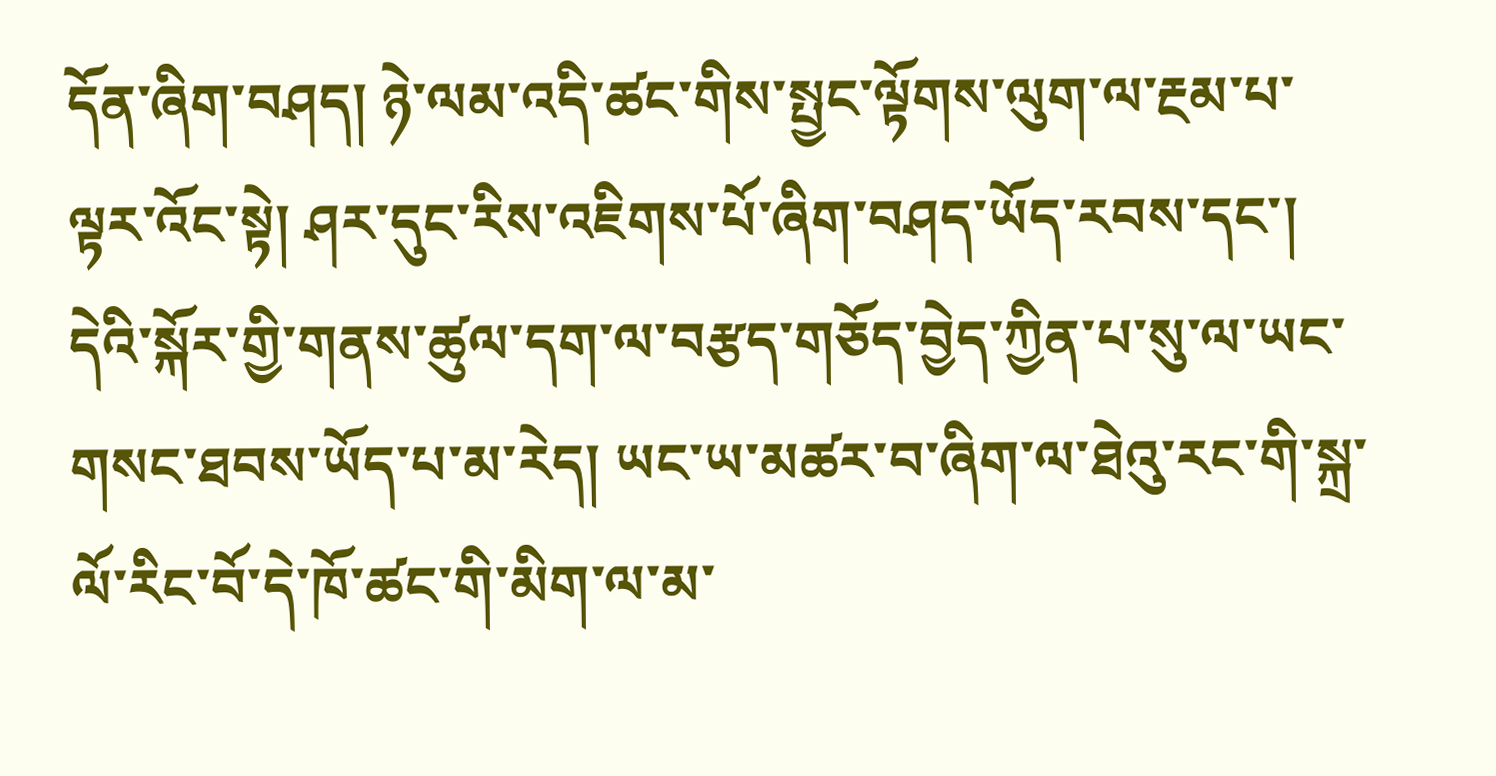དོན་ཞིག་བཤད། ཉེ་ལམ་འདི་ཚང་གིས་སྤྱང་ལྟོགས་ལུག་ལ་རྔམ་པ་ལྟར་འོང་སྟེ། ཤར་དུང་རིས་འཇིགས་པོ་ཞིག་བཤད་ཡོད་རབས་དང་། དེའི་སྐོར་གྱི་གནས་ཚུལ་དག་ལ་བརྩད་གཅོད་བྱེད་ཀྱིན་པ་སུ་ལ་ཡང་གསང་ཐབས་ཡོད་པ་མ་རེད། ཡང་ཡ་མཚར་བ་ཞིག་ལ་ཐེའུ་རང་གི་སྐྲ་ལོ་རིང་བོ་དེ་ཁོ་ཚང་གི་མིག་ལ་མ་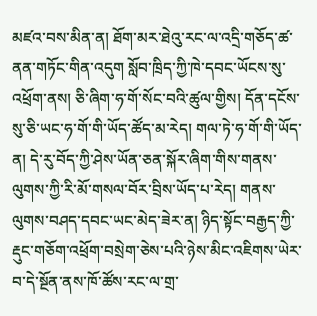མཛའ་བས་མིན་ན། ཐོག་མར་ཐེའུ་རང་ལ་འདྲི་གཅོད་ཚ་ནན་གཏོང་གིན་འདུག སློབ་ཁྲིད་ཀྱི་ཁེ་དབང་ཡོངས་སུ་འཕྲོག་ནས། ཅི་ཞིག་ཧ་གོ་སོང་བའི་ཚུལ་གྱིས། དོན་དངོས་སུ་ཅི་ཡང་ཧ་གོ་གི་ཡོད་ཚོད་མ་རེད། གལ་ཏེ་ཧ་གོ་གི་ཡོད་ན། དེ་རུ་བོད་ཀྱི་ཤེས་ཡོན་ཅན་སྐོར་ཞིག་གིས་གནས་ལུགས་ཀྱི་རི་མོ་གསལ་བོར་བྲིས་ཡོད་པ་རེད། གནས་ལུགས་བཤད་དབང་ཡང་མེད་ཟེར་ན། ཉིད་སྟོང་བརྒྱད་ཀྱི་རྡུང་གཅོག་འཕྲོག་བསྲེག་ཅེས་པའི་ཉེས་མིང་འཇིགས་ཡེར་བ་དེ་སྔོན་ནས་ཁོ་ཚོས་རང་ལ་གྲ་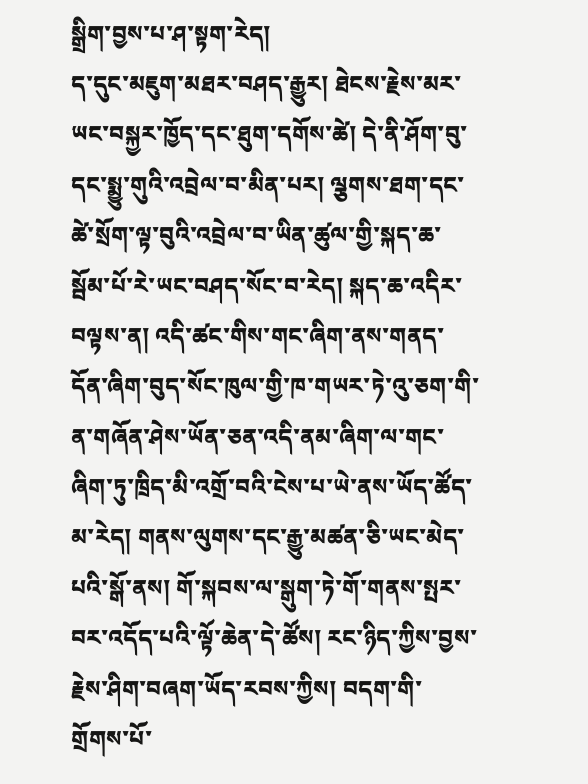སྒྲིག་བྱས་པ་ཤ་སྟག་རེད།
ད་དུང་མཇུག་མཐར་བཤད་རྒྱུར། ཐེངས་རྗེས་མར་ཡང་བསྐྱར་ཁྱོད་དང་ཐུག་དགོས་ཚེ། དེ་ནི་ཤོག་བུ་དང་སྨྱུ་གུའི་འབྲེལ་བ་མིན་པར། ལྕགས་ཐག་དང་ཚེ་སྲོག་ལྟ་བུའི་འབྲེལ་བ་ཡིན་ཚུལ་གྱི་སྐད་ཆ་སྦོམ་པོ་རེ་ཡང་བཤད་སོང་བ་རེད། སྐད་ཆ་འདིར་བལྟས་ན། འདི་ཚང་གིས་གང་ཞིག་ནས་གནད་དོན་ཞིག་བུད་སོང་ཁུལ་གྱི་ཁ་གཡར་ཏེ་འུ་ཅག་གི་ན་གཞོན་ཤེས་ཡོན་ཅན་འདི་ནམ་ཞིག་ལ་གང་ཞིག་ཏུ་ཁྲིད་མི་འགྲོ་བའི་ངེས་པ་ཡེ་ནས་ཡོད་ཚོད་མ་རེད། གནས་ལུགས་དང་རྒྱུ་མཚན་ཅི་ཡང་མེད་པའི་སྒོ་ནས། གོ་སྐབས་ལ་སྒུག་ཏེ་གོ་གནས་སྤར་བར་འདོད་པའི་ལྟོ་ཆེན་དེ་ཚོས། རང་ཉིད་ཀྱིས་བྱས་རྗེས་ཤིག་བཞག་ཡོད་རབས་ཀྱིས། བདག་གི་གྲོགས་པོ་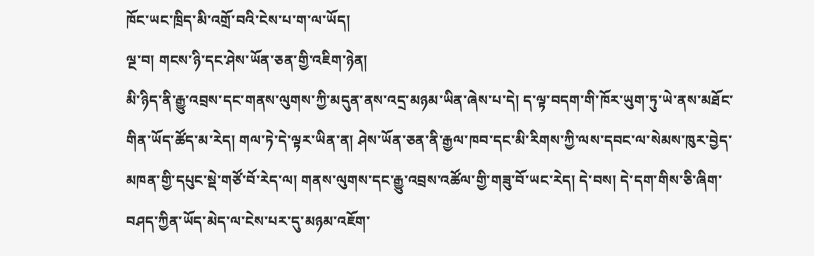ཁོང་ཡང་ཁྲིད་མི་འགྲོ་བའི་ངེས་པ་ག་ལ་ཡོད།
ལྔ་བ། གངས་ཉི་དང་ཤེས་ཡོན་ཅན་གྱི་འཇིག་ཉེན།
མི་ཉིད་ནི་རྒྱུ་འབྲས་དང་གནས་ལུགས་ཀྱི་མདུན་ནས་འདྲ་མཉམ་ཡིན་ཞེས་པ་དེ། ད་ལྟ་བདག་གི་ཁོར་ཡུག་ཏུ་ཡེ་ནས་མཐོང་གིན་ཡོད་ཚོད་མ་རེད། གལ་ཏེ་དེ་ལྟར་ཡིན་ན། ཤེས་ཡོན་ཅན་ནི་རྒྱལ་ཁབ་དང་མི་རིགས་ཀྱི་ལས་དབང་ལ་སེམས་ཁུར་བྱེད་མཁན་གྱི་དཔུང་སྡེ་གཙོ་བོ་རེད་ལ། གནས་ལུགས་དང་རྒྱུ་འབྲས་འཚོལ་གྱི་གཟུ་བོ་ཡང་རེད། དེ་བས། དེ་དག་གིས་ཅི་ཞིག་བཤད་ཀྱིན་ཡོད་མེད་ལ་ངེས་པར་དུ་མཉམ་འཇོག་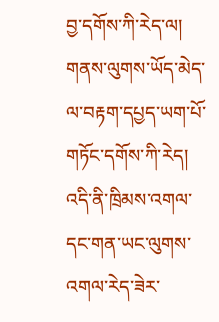བྱ་དགོས་ཀི་རེད་ལ། གནས་ལུགས་ཡོད་མེད་ལ་བརྟག་དཔྱད་ཡག་པོ་གཏོང་དགོས་ཀི་རེད། འདི་ནི་ཁྲིམས་འགལ་དང་གན་ཡང་ལུགས་འགལ་རེད་ཟེར་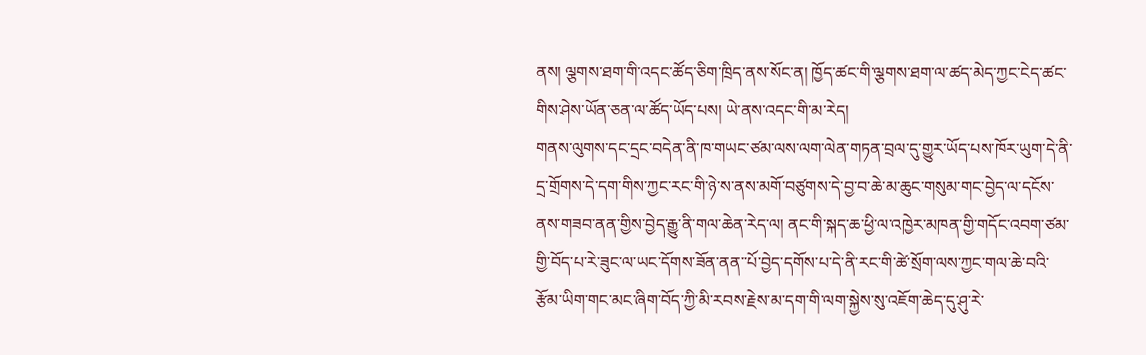ནས། ལྕགས་ཐག་གི་འདང་ཚོད་ཅིག་ཁྲིད་ནས་སོང་ན། ཁྱོད་ཚང་གི་ལྕགས་ཐག་ལ་ཚད་མེད་ཀྱང་ངེད་ཚང་གིས་ཤེས་ཡོན་ཅན་ལ་ཚོད་ཡོད་པས། ཡེ་ནས་འདང་གི་མ་རེད།
གནས་ལུགས་དང་དྲང་བདེན་ནི་ཁ་གཡང་ཙམ་ལས་ལག་ལེན་གཏན་བྲལ་དུ་གྱུར་ཡོད་པས་ཁོར་ཡུག་དེ་ནི་དྲ་གྲོགས་དེ་དག་གིས་ཀྱང་རང་གི་ཉེ་ས་ནས་མགོ་བཙུགས་དེ་བྱ་བ་ཆེ་མ་ཆུང་གསུམ་གང་བྱེད་ལ་དངོས་ནས་གཟབ་ནན་གྱིས་བྱེད་རྒྱུ་ནི་གལ་ཆེན་རེད་ལ། ནང་གི་སྐད་ཆ་ཕྱི་ལ་འཁྱེར་མཁན་གྱི་གདོང་འབག་ཙམ་གྱི་བོད་པ་རེ་ཟུང་ལ་ཡང་དོགས་ཟོན་ནན་་པོ་བྱེད་དགོས་པ་དེ་ནི་རང་གི་ཚེ་སྲོག་ལས་ཀྱང་གལ་ཆེ་བའི་རྩོམ་ཡིག་གང་མང་ཞིག་བོད་ཀྱི་མི་རབས་རྗེས་མ་དག་གི་ལག་སྐྱེས་སུ་འཇོག་ཆེད་དུ་ཤུ་རེ་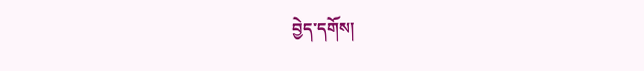བྱེད་དགོས།